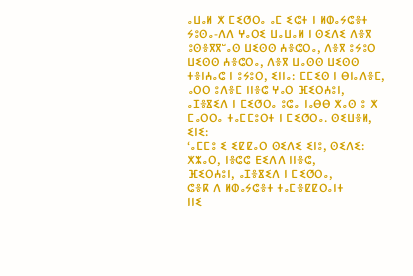ⴰⵡⴰⵍ ⵅ ⵎⵉⵚⵔⴰ ⴰⵎ ⵉⵛⵜ ⵏ ⵍⵀⴰⵢⵛⴻⵜ
ⵢⵓⵙⴰ-ⴷⴷ ⵖⴰⵔⵉ ⵡⴰⵡⴰⵍ ⵏ ⵙⵉⴷⵉ ⴷⴻⴳ ⵓⵙⴻⴳⴳⵯⴰⵙ ⵡⵉⵙⵙ ⵄⴻⵛⵔⴰ, ⴷⴻⴳ ⵓⵢⵓⵔ ⵡⵉⵙⵙ ⵄⴻⵛⵔⴰ, ⴷⴻⴳ ⵡⴰⵙⵙ ⵡⵉⵙⵙ ⵜⴻⵏⵄⴰⵛ ⵏ ⵓⵢⵓⵔ, ⵉⵏⵏⴰ: ⵎⵎⵉⵙ ⵏ ⴱⵏⴰⴷⴻⵎ, ⴰⵔⵔ ⵓⴷⴻⵎ ⵏⵏⴻⵛ ⵖⴰⵔ ⴼⵉⵔⵄⵓⵏ, ⴰⵊⴻⴵⵉⴷ ⵏ ⵎⵉⵚⵔⴰ ⵓⵛⴰ ⵏⴰⴱⴱ ⵅⴰⵙ ⵓ ⵅ ⵎⴰⵔⵔⴰ ⵜⴰⵎⵎⵓⵔⵜ ⵏ ⵎⵉⵚⵔⴰ. ⵙⵉⵡⴻⵍ, ⵉⵏⵉ:
‘ⴰⵎⵎⵓ ⵉ ⵉⵇⵇⴰⵔ ⵙⵉⴷⵉ ⵉⵏⵓ, ⵙⵉⴷⵉ:
ⵅⵣⴰⵔ, ⵏⴻⵛⵛ ⴹⵉⴷⴷ ⵏⵏⴻⵛ,
ⴼⵉⵔⵄⵓⵏ, ⴰⵊⴻⴵⵉⴷ ⵏ ⵎⵉⵚⵔⴰ,
ⵛⴻⴽ ⴷ ⵍⵀⴰⵢⵛⴻⵜ ⵜⴰⵎⴻⵇⵇⵔⴰⵏⵜ
ⵏⵏⵉ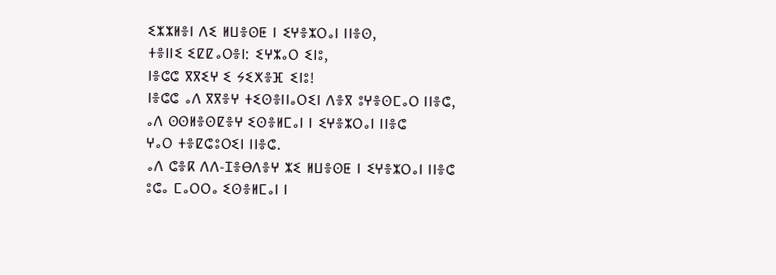ⵉⵣⵣⵍⴻⵏ ⴷⵉ ⵍⵡⴻⵙⵟ ⵏ ⵉⵖⴻⵣⵔⴰⵏ ⵏⵏⴻⵙ,
ⵜⴻⵏⵏⵉ ⵉⵇⵇⴰⵔⴻⵏ: ⵉⵖⵣⴰⵔ ⵉⵏⵓ,
ⵏⴻⵛⵛ ⴳⴳⵉⵖ ⵉ ⵢⵉⵅⴻⴼ ⵉⵏⵓ!
ⵏⴻⵛⵛ ⴰⴷ ⴳⴳⴻⵖ ⵜⵉⵙⴻⵏⵏⴰⵔⵉⵏ ⴷⴻⴳ ⵓⵖⴻⵙⵎⴰⵔ ⵏⵏⴻⵛ,
ⴰⴷ ⵙⵙⵍⴻⵙⵇⴻⵖ ⵉⵙⴻⵍⵎⴰⵏ ⵏ ⵉⵖⴻⵣⵔⴰⵏ ⵏⵏⴻⵛ
ⵖⴰⵔ ⵜⴻⵇⵛⵓⵔⵉⵏ ⵏⵏⴻⵛ.
ⴰⴷ ⵛⴻⴽ ⴷⴷ-ⵊⴻⴱⴷⴻⵖ ⵣⵉ ⵍⵡⴻⵙⵟ ⵏ ⵉⵖⴻⵣⵔⴰⵏ ⵏⵏⴻⵛ
ⵓⵛⴰ ⵎⴰⵔⵔⴰ ⵉⵙⴻⵍⵎⴰⵏ ⵏ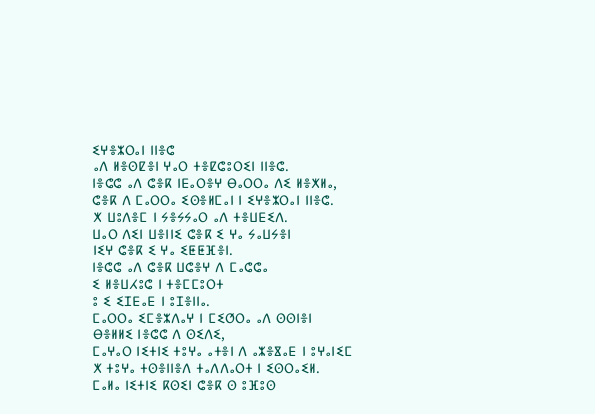ⵉⵖⴻⵣⵔⴰⵏ ⵏⵏⴻⵛ
ⴰⴷ ⵍⴻⵙⵇⴻⵏ ⵖⴰⵔ ⵜⴻⵇⵛⵓⵔⵉⵏ ⵏⵏⴻⵛ.
ⵏⴻⵛⵛ ⴰⴷ ⵛⴻⴽ ⵏⴹⴰⵔⴻⵖ ⴱⴰⵔⵔⴰ ⴷⵉ ⵍⴻⵅⵍⴰ,
ⵛⴻⴽ ⴷ ⵎⴰⵔⵔⴰ ⵉⵙⴻⵍⵎⴰⵏ ⵏ ⵉⵖⴻⵣⵔⴰⵏ ⵏⵏⴻⵛ.
ⵅ ⵡⵓⴷⴻⵎ ⵏ ⵢⴻⵢⵢⴰⵔ ⴰⴷ ⵜⴻⵡⴹⵉⴷ.
ⵡⴰⵔ ⴷⵉⵏ ⵡⴻⵏⵏⵉ ⵛⴻⴽ ⵉ ⵖⴰ ⵢⴰⵡⵢⴻⵏ
ⵏⵉⵖ ⵛⴻⴽ ⵉ ⵖⴰ ⵉⵟⵟⴼⴻⵏ.
ⵏⴻⵛⵛ ⴰⴷ ⵛⴻⴽ ⵡⵛⴻⵖ ⴷ ⵎⴰⵛⵛⴰ
ⵉ ⵍⴻⵡⵃⵓⵛ ⵏ ⵜⴻⵎⵎⵓⵔⵜ
ⵓ ⵉ ⵉⵊⴹⴰⴹ ⵏ ⵓⵊⴻⵏⵏⴰ.
ⵎⴰⵔⵔⴰ ⵉⵎⴻⵣⴷⴰⵖ ⵏ ⵎⵉⵚⵔⴰ ⴰⴷ ⵙⵙⵏⴻⵏ
ⴱⴻⵍⵍⵉ ⵏⴻⵛⵛ ⴷ ⵙⵉⴷⵉ,
ⵎⴰⵖⴰⵔ ⵏⵉⵜⵏⵉ ⵜⵓⵖⴰ ⴰⵜⴻⵏ ⴷ ⴰⵣⴻⴵⴰⴹ ⵏ ⵓⵖⴰⵏⵉⵎ
ⵅ ⵜⵓⵖⴰ ⵜⵙⴻⵏⵏⴻⴷ ⵜⴰⴷⴷⴰⵔⵜ ⵏ ⵉⵙⵔⴰⵉⵍ.
ⵎⴰⵍⴰ ⵏⵉⵜⵏⵉ ⴽⵙⵉⵏ ⵛⴻⴽ ⵙ ⵓⴼⵓⵙ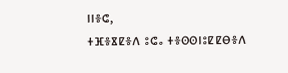ⵏⵏⴻⵛ,
ⵜⴼⴻⴵⵇⴻⴷ ⵓⵛⴰ ⵜⴻⵙⵙⵏⵓⵇⵇⴱⴻⴷ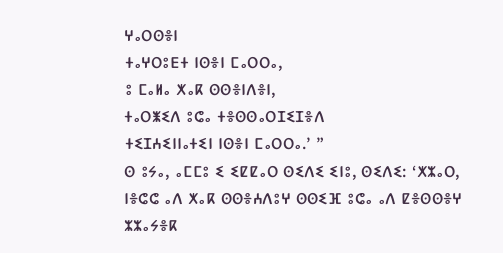ⵖⴰⵔⵙⴻⵏ
ⵜⴰⵖⵔⵓⴹⵜ ⵏⵙⴻⵏ ⵎⴰⵔⵔⴰ,
ⵓ ⵎⴰⵍⴰ ⵅⴰⴽ ⵙⵙⴻⵏⴷⴻⵏ,
ⵜⴰⵔⵥⵉⴷ ⵓⵛⴰ ⵜⴻⵙⵙⴰⵔⵊⵉⵊⴻⴷ
ⵜⵉⵊⵄⵉⵏⵏⴰⵜⵉⵏ ⵏⵙⴻⵏ ⵎⴰⵔⵔⴰ.’ ”
ⵙ ⵓⵢⴰ, ⴰⵎⵎⵓ ⵉ ⵉⵇⵇⴰⵔ ⵙⵉⴷⵉ ⵉⵏⵓ, ⵙⵉⴷⵉ: ‘ⵅⵣⴰⵔ, ⵏⴻⵛⵛ ⴰⴷ ⵅⴰⴽ ⵙⵙⴻⵄⴷⵓⵖ ⵙⵙⵉⴼ ⵓⵛⴰ ⴰⴷ ⵇⴻⵙⵙⴻⵖ ⵣⵣⴰⵢⴻⴽ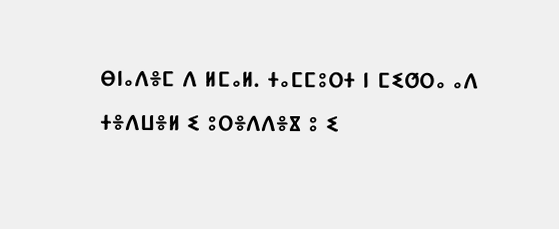ⴱⵏⴰⴷⴻⵎ ⴷ ⵍⵎⴰⵍ. ⵜⴰⵎⵎⵓⵔⵜ ⵏ ⵎⵉⵚⵔⴰ ⴰⴷ ⵜⴻⴷⵡⴻⵍ ⵉ ⵓⵔⴻⴷⴷⴻⴵ ⵓ ⵉ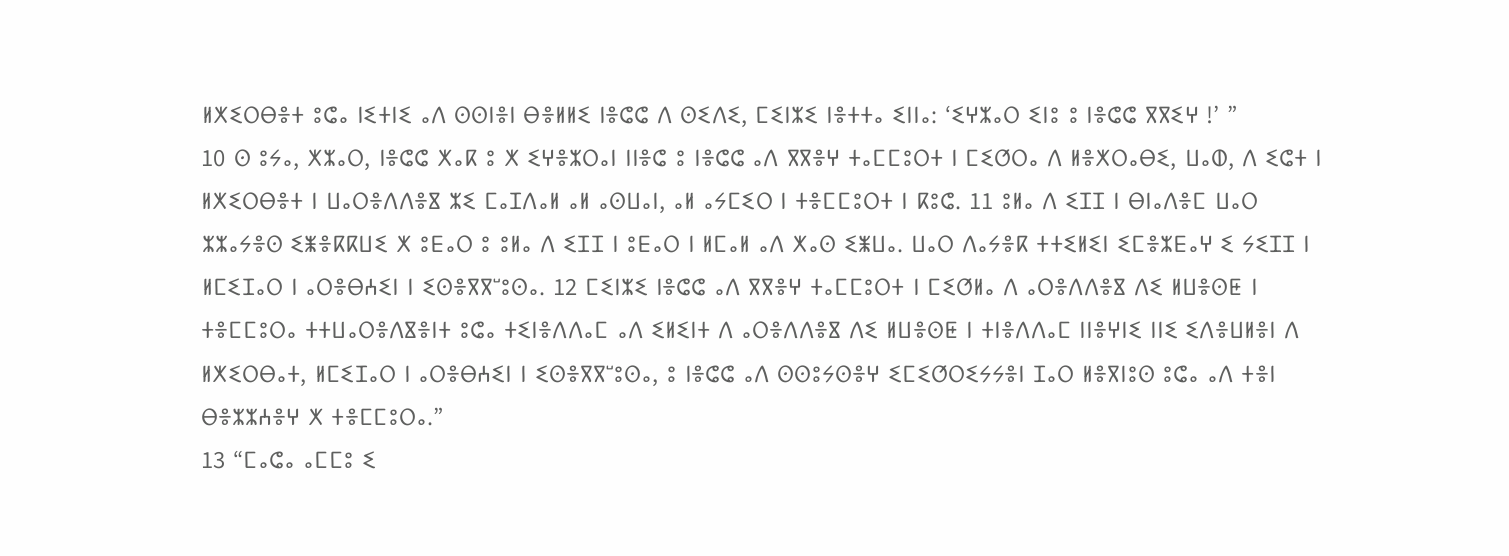ⵍⵅⵉⵔⴱⴻⵜ ⵓⵛⴰ ⵏⵉⵜⵏⵉ ⴰⴷ ⵙⵙⵏⴻⵏ ⴱⴻⵍⵍⵉ ⵏⴻⵛⵛ ⴷ ⵙⵉⴷⵉ, ⵎⵉⵏⵣⵉ ⵏⴻⵜⵜⴰ ⵉⵏⵏⴰ: ‘ⵉⵖⵣⴰⵔ ⵉⵏⵓ ⵓ ⵏⴻⵛⵛ ⴳⴳⵉⵖ !’ ”
10 ⵙ ⵓⵢⴰ, ⵅⵣⴰⵔ, ⵏⴻⵛⵛ ⵅⴰⴽ ⵓ ⵅ ⵉⵖⴻⵣⵔⴰⵏ ⵏⵏⴻⵛ ⵓ ⵏⴻⵛⵛ ⴰⴷ ⴳⴳⴻⵖ ⵜⴰⵎⵎⵓⵔⵜ ⵏ ⵎⵉⵚⵔⴰ ⴷ ⵍⴻⵅⵔⴰⴱⵉ, ⵡⴰⵀ, ⴷ ⵉⵛⵜ ⵏ ⵍⵅⵉⵔⴱⴻⵜ ⵏ ⵡⴰⵔⴻⴷⴷⴻⴵ ⵣⵉ ⵎⴰⵊⴷⴰⵍ ⴰⵍ ⴰⵙⵡⴰⵏ, ⴰⵍ ⴰⵢⵎⵉⵔ ⵏ ⵜⴻⵎⵎⵓⵔⵜ ⵏ ⴽⵓⵛ. 11 ⵓⵍⴰ ⴷ ⵉⵊⵊ ⵏ ⴱⵏⴰⴷⴻⵎ ⵡⴰⵔ ⵣⵣⴰⵢⴻⵙ ⵉⵥⴻⴽⴽⵡⵉ ⵅ ⵓⴹⴰⵔ ⵓ ⵓⵍⴰ ⴷ ⵉⵊⵊ ⵏ ⵓⴹⴰⵔ ⵏ ⵍⵎⴰⵍ ⴰⴷ ⵅⴰⵙ ⵉⵥⵡⴰ. ⵡⴰⵔ ⴷⴰⵢⴻⴽ ⵜⵜⵉⵍⵉⵏ ⵉⵎⴻⵣⴹⴰⵖ ⵉ ⵢⵉⵊⵊ ⵏ ⵍⵎⵉⵊⴰⵔ ⵏ ⴰⵔⴻⴱⵄⵉⵏ ⵏ ⵉⵙⴻⴳⴳⵯⵓⵙⴰ. 12 ⵎⵉⵏⵣⵉ ⵏⴻⵛⵛ ⴰⴷ ⴳⴳⴻⵖ ⵜⴰⵎⵎⵓⵔⵜ ⵏ ⵎⵉⵚⵍⴰ ⴷ ⴰⵔⴻⴷⴷⴻⴵ ⴷⵉ ⵍⵡⴻⵙⵟ ⵏ ⵜⴻⵎⵎⵓⵔⴰ ⵜⵜⵡⴰⵔⴻⴷⴵⴻⵏⵜ ⵓⵛⴰ ⵜⵉⵏⴻⴷⴷⴰⵎ ⴰⴷ ⵉⵍⵉⵏⵜ ⴷ ⴰⵔⴻⴷⴷⴻⴵ ⴷⵉ ⵍⵡⴻⵙⵟ ⵏ ⵜⵏⴻⴷⴷⴰⵎ ⵏⵏⴻⵖⵏⵉ ⵏⵏⵉ ⵉⴷⴻⵡⵍⴻⵏ ⴷ ⵍⵅⵉⵔⴱⴰⵜ, ⵍⵎⵉⵊⴰⵔ ⵏ ⴰⵔⴻⴱⵄⵉⵏ ⵏ ⵉⵙⴻⴳⴳⵯⵓⵙⴰ, ⵓ ⵏⴻⵛⵛ ⴰⴷ ⵙⵙⵓⵢⵙⴻⵖ ⵉⵎⵉⵚⵔⵉⵢⵢⴻⵏ ⵊⴰⵔ ⵍⴻⴳⵏⵓⵙ ⵓⵛⴰ ⴰⴷ ⵜⴻⵏ ⴱⴻⵣⵣⵄⴻⵖ ⵅ ⵜⴻⵎⵎⵓⵔⴰ.”
13 “ⵎⴰⵛⴰ ⴰⵎⵎⵓ ⵉ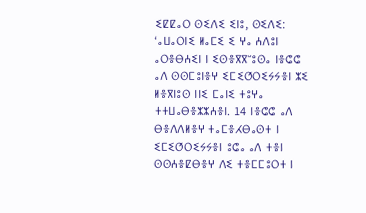ⵉⵇⵇⴰⵔ ⵙⵉⴷⵉ ⵉⵏⵓ, ⵙⵉⴷⵉ: ‘ⴰⵡⴰⵔⵏⵉ ⵍⴰⵎⵉ ⵉ ⵖⴰ ⵄⴷⵓⵏ ⴰⵔⴻⴱⵄⵉⵏ ⵏ ⵉⵙⴻⴳⴳⵯⵓⵙⴰ ⵏⴻⵛⵛ ⴰⴷ ⵙⵙⵎⵓⵏⴻⵖ ⵉⵎⵉⵚⵔⵉⵢⵢⴻⵏ ⵣⵉ ⵍⴻⴳⵏⵓⵙ ⵏⵏⵉ ⵎⴰⵏⵉ ⵜⵓⵖⴰ ⵜⵜⵡⴰⴱⴻⵣⵣⵄⴻⵏ. 14 ⵏⴻⵛⵛ ⴰⴷ ⴱⴻⴷⴷⵍⴻⵖ ⵜⴰⵎⴻⵃⴱⴰⵙⵜ ⵏ ⵉⵎⵉⵚⵔⵉⵢⵢⴻⵏ ⵓⵛⴰ ⴰⴷ ⵜⴻⵏ ⵙⵙⵄⴻⵇⴱⴻⵖ ⴷⵉ ⵜⴻⵎⵎⵓⵔⵜ ⵏ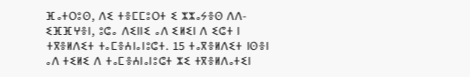ⴼⴰⵜⵔⵓⵙ, ⴷⵉ ⵜⴻⵎⵎⵓⵔⵜ ⵉ ⵣⵣⴰⵢⴻⵙ ⴷⴷ-ⵉⴼⴼⵖⴻⵏ, ⵓⵛⴰ ⴷⵉⵏⵏⵉ ⴰⴷ ⵉⵍⵉⵏ ⴷ ⵉⵛⵜ ⵏ ⵜⴳⴻⵍⴷⵉⵜ ⵜⴰⵎⴻⵄⵏⴰⵏⵓⵛⵜ. 15 ⵜⴰⴳⴻⵍⴷⵉⵜ ⵏⵙⴻⵏ ⴰⴷ ⵜⵉⵍⵉ ⴷ ⵜⴰⵎⴻⵄⵏⴰⵏⵓⵛⵜ ⵣⵉ ⵜⴳⴻⵍⴷⴰⵜⵉⵏ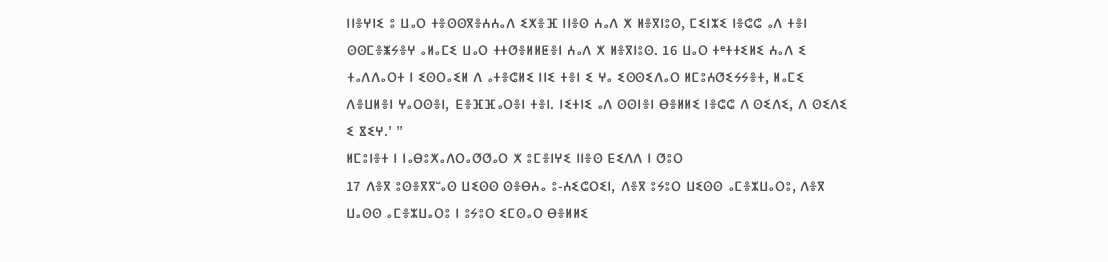ⵏⵏⴻⵖⵏⵉ ⵓ ⵡⴰⵔ ⵜⴻⵙⵙⴳⴻⵄⵄⴰⴷ ⵉⵅⴻⴼ ⵏⵏⴻⵙ ⵄⴰⴷ ⵅ ⵍⴻⴳⵏⵓⵙ, ⵎⵉⵏⵣⵉ ⵏⴻⵛⵛ ⴰⴷ ⵜⴻⵏ ⵙⵙⵎⴻⵥⵢⴻⵖ ⴰⵍⴰⵎⵉ ⵡⴰⵔ ⵜⵜⵚⴻⵍⵍⵟⴻⵏ ⵄⴰⴷ ⵅ ⵍⴻⴳⵏⵓⵙ. 16 ⵡⴰⵔ ⵜᵉⵜⵜⵉⵍⵉ ⵄⴰⴷ ⵉ ⵜⴰⴷⴷⴰⵔⵜ ⵏ ⵉⵙⵔⴰⵉⵍ ⴷ ⴰⵜⴻⵛⵍⵉ ⵏⵏⵉ ⵜⴻⵏ ⵉ ⵖⴰ ⵉⵙⵙⵉⴷⴰⵔ ⵍⵎⵓⵄⵚⵉⵢⵢⴻⵜ, ⵍⴰⵎⵉ ⴷⴻⵡⵍⴻⵏ ⵖⴰⵔⵙⴻⵏ, ⴹⴻⴼⴼⴰⵔⴻⵏ ⵜⴻⵏ. ⵏⵉⵜⵏⵉ ⴰⴷ ⵙⵙⵏⴻⵏ ⴱⴻⵍⵍⵉ ⵏⴻⵛⵛ ⴷ ⵙⵉⴷⵉ, ⴷ ⵙⵉⴷⵉ ⵉ ⴵⵉⵖ.’ ”
ⵍⵎⵓⵏⴻⵜ ⵏ ⵏⴰⴱⵓⵅⴰⴷⵔⴰⵚⵚⴰⵔ ⵅ ⵓⵎⴻⵏⵖⵉ ⵏⵏⴻⵙ ⴹⵉⴷⴷ ⵏ ⵚⵓⵔ
17 ⴷⴻⴳ ⵓⵙⴻⴳⴳⵯⴰⵙ ⵡⵉⵙⵙ ⵙⴻⴱⵄⴰ ⵓ-ⵄⵉⵛⵔⵉⵏ, ⴷⴻⴳ ⵓⵢⵓⵔ ⵡⵉⵙⵙ ⴰⵎⴻⵣⵡⴰⵔⵓ, ⴷⴻⴳ ⵡⴰⵙⵙ ⴰⵎⴻⵣⵡⴰⵔⵓ ⵏ ⵓⵢⵓⵔ ⵉⵎⵙⴰⵔ ⴱⴻⵍⵍⵉ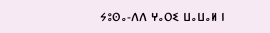ⵢⵓⵙⴰ-ⴷⴷ ⵖⴰⵔⵉ ⵡⴰⵡⴰⵍ ⵏ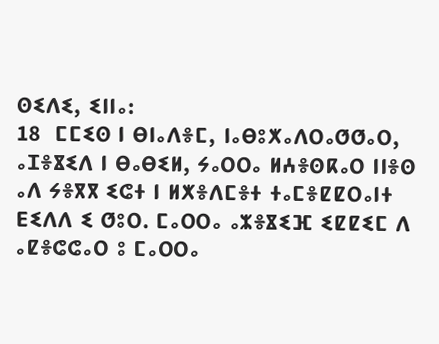ⵙⵉⴷⵉ, ⵉⵏⵏⴰ:
18  ⵎⵎⵉⵙ ⵏ ⴱⵏⴰⴷⴻⵎ, ⵏⴰⴱⵓⵅⴰⴷⵔⴰⵚⵚⴰⵔ, ⴰⵊⴻⴵⵉⴷ ⵏ ⴱⴰⴱⵉⵍ, ⵢⴰⵔⵔⴰ ⵍⵄⴻⵙⴽⴰⵔ ⵏⵏⴻⵙ ⴰⴷ ⵢⴻⴳⴳ ⵉⵛⵜ ⵏ ⵍⵅⴻⴷⵎⴻⵜ ⵜⴰⵎⴻⵇⵇⵔⴰⵏⵜ ⴹⵉⴷⴷ ⵉ ⵚⵓⵔ. ⵎⴰⵔⵔⴰ ⴰⵣⴻⴵⵉⴼ ⵉⵇⵇⵉⵎ ⴷ ⴰⵇⴻⵛⵛⴰⵔ ⵓ ⵎⴰⵔⵔⴰ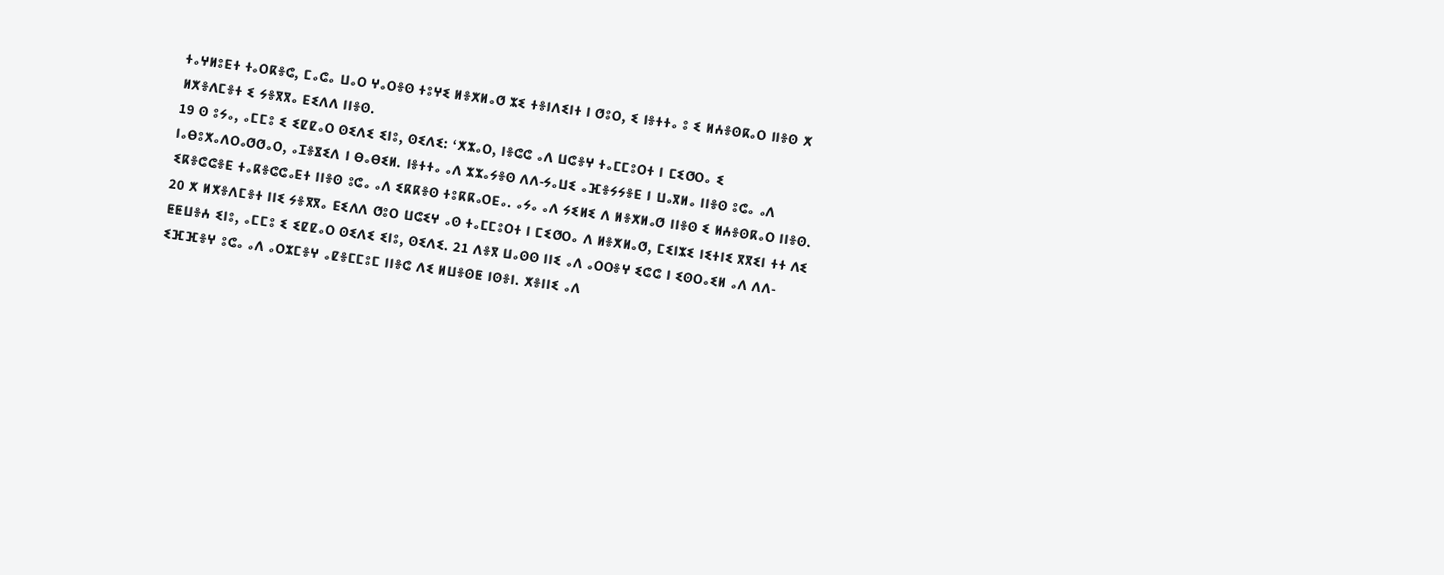ⵜⴰⵖⵍⵓⴹⵜ ⵜⴰⵔⴽⴻⵛ, ⵎⴰⵛⴰ ⵡⴰⵔ ⵖⴰⵔⴻⵙ ⵜⵓⵖⵉ ⵍⴻⵅⵍⴰⵚ ⵣⵉ ⵜⴻⵏⴷⵉⵏⵜ ⵏ ⵚⵓⵔ, ⵉ ⵏⴻⵜⵜⴰ ⵓ ⵉ ⵍⵄⴻⵙⴽⴰⵔ ⵏⵏⴻⵙ ⵅ ⵍⵅⴻⴷⵎⴻⵜ ⵉ ⵢⴻⴳⴳⴰ ⴹⵉⴷⴷ ⵏⵏⴻⵙ.
19 ⵙ ⵓⵢⴰ, ⴰⵎⵎⵓ ⵉ ⵉⵇⵇⴰⵔ ⵙⵉⴷⵉ ⵉⵏⵓ, ⵙⵉⴷⵉ: ‘ⵅⵣⴰⵔ, ⵏⴻⵛⵛ ⴰⴷ ⵡⵛⴻⵖ ⵜⴰⵎⵎⵓⵔⵜ ⵏ ⵎⵉⵚⵔⴰ ⵉ ⵏⴰⴱⵓⵅⴰⴷⵔⴰⵚⵚⴰⵔ, ⴰⵊⴻⴵⵉⴷ ⵏ ⴱⴰⴱⵉⵍ. ⵏⴻⵜⵜⴰ ⴰⴷ ⵣⵣⴰⵢⴻⵙ ⴷⴷ-ⵢⴰⵡⵉ ⴰⴼⴻⵢⵢⴻⴹ ⵏ ⵡⴰⴳⵍⴰ ⵏⵏⴻⵙ ⵓⵛⴰ ⴰⴷ ⵉⴽⴻⵛⵛⴻⴹ ⵜⴰⴽⴻⵛⵛⴰⴹⵜ ⵏⵏⴻⵙ ⵓⵛⴰ ⴰⴷ ⵉⴽⴽⴻⵙ ⵜⵓⴽⴽⴰⵔⴹⴰ. ⴰⵢⴰ ⴰⴷ ⵢⵉⵍⵉ ⴷ ⵍⴻⵅⵍⴰⵚ ⵏⵏⴻⵙ ⵉ ⵍⵄⴻⵙⴽⴰⵔ ⵏⵏⴻⵙ. 20 ⵅ ⵍⵅⴻⴷⵎⴻⵜ ⵏⵏⵉ ⵢⴻⴳⴳⴰ ⴹⵉⴷⴷ ⵚⵓⵔ ⵡⵛⵉⵖ ⴰⵙ ⵜⴰⵎⵎⵓⵔⵜ ⵏ ⵎⵉⵚⵔⴰ ⴷ ⵍⴻⵅⵍⴰⵚ, ⵎⵉⵏⵣⵉ ⵏⵉⵜⵏⵉ ⴳⴳⵉⵏ ⵜⵜ ⴷⵉ ⵟⵟⵡⴻⵄ ⵉⵏⵓ, ⴰⵎⵎⵓ ⵉ ⵉⵇⵇⴰⵔ ⵙⵉⴷⵉ ⵉⵏⵓ, ⵙⵉⴷⵉ. 21 ⴷⴻⴳ ⵡⴰⵙⵙ ⵏⵏⵉ ⴰⴷ ⴰⵔⵔⴻⵖ ⵉⵛⵛ ⵏ ⵉⵙⵔⴰⵉⵍ ⴰⴷ ⴷⴷ-ⵉⴼⴼⴻⵖ ⵓⵛⴰ ⴰⴷ ⴰⵔⵣⵎⴻⵖ ⴰⵇⴻⵎⵎⵓⵎ ⵏⵏⴻⵛ ⴷⵉ ⵍⵡⴻⵙⵟ ⵏⵙⴻⵏ. ⵅⴻⵏⵏⵉ ⴰⴷ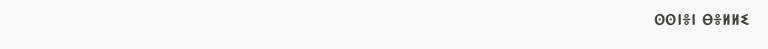ⵙⵙⵏⴻⵏ ⴱⴻⵍⵍⵉ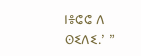ⵏⴻⵛⵛ ⴷ ⵙⵉⴷⵉ.’ ”